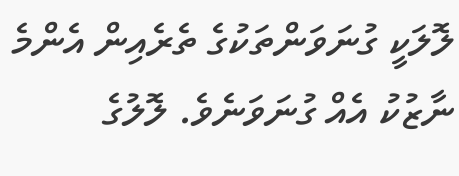ލޮލަކީ ގުނަވަންތަކުގެ ތެރެއިން އެންމެ ނާޒުކު އެއް ގުނަވަނެވެ. ލޮލުގެ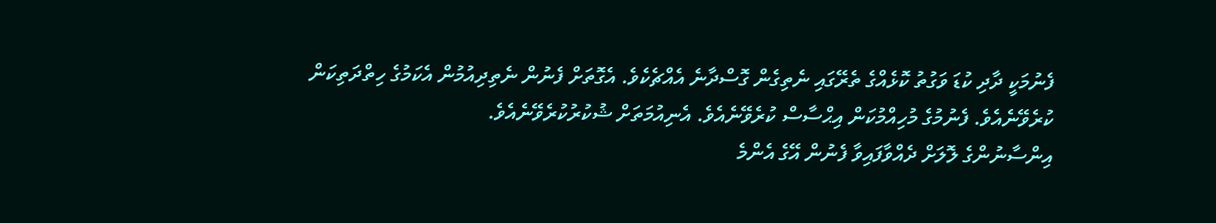ފެނުމަކީ ދާދި ކުޑަ ވަގުތު ކޮޅެއްގެ ތެރޭގައި ނެތިގެން ގޮސްދާނެ އެއްޗެކެވެ. އެގޮތަށް ފެނުން ނެތިދިއުމުން އެކަމުގެ ހިތްދަތިކަން ކުރެވޭނެއެވެ. ފެނުމުގެ މުހިއްމުކަން އިޙްސާސް ކުރެވޭނެއެވެ. އެނިއުމަތަށް ޝުކުރުކުރެވޭނެއެވެ.
އިންސާނުންގެ ލޮލަށް ދެއްވާފައިވާ ފެނުން އޭގެ އެންމެ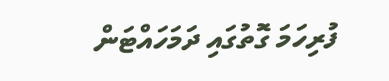ފުރިހަމަ ގޮތުގައި ދަމަހައްޓަން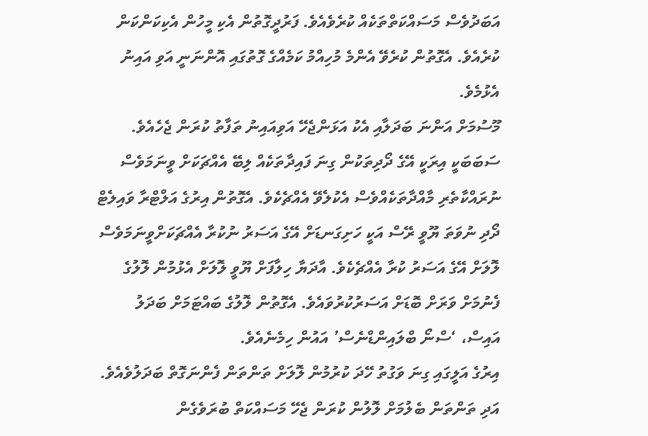އަބަދުވެސް މަސައްކަތްތަކެއް ކުރެވެއެވެ. ފަރުދީގޮތުން އެކި މީހުން އެކިކަންކަން ކުރެއެވެ. އެގޮތުން ކުރެވޭ އެންމެ މުހިއްމު ކަމެއްގެ ގޮތުގައި އޮންނަނީ އަވި އައިނު އެޅުމެވެ.
މޫސުމަށް އަންނަ ބަދަލާއި އެކު އަޅަންޖެހޭ އަވިއައިނު ތަފާތު ކުރަން ޖެހެއެވެ. ސަބަބަކީ އިރަކީ އޭގެ ދޯދިތަކުން ގިނަ ފައިދާތަކެއް ލިބޭ އެއްޗަކަށް ވީނަމަވެސް ނުރައްކާތެރި މާއްދާތަކެއްވެސް އެކުލެވޭ އެއްޗެކެވެ. އެގޮތުން އިރުގެ އަލްޓްރާ ވައިލެޓް ދޯދި ނުވަތަ ޔޫވީ ރޭސް އަކީ ހަށިގަނޑަށް އޭގެ އަސަރު ނުކުރާ އެއްޗަކަށްވީނަމަވެސް ލޮލަށް އޭގެ އަސަރު ކުރާ އެއްޗެކެވެ. އާދަޔާ ހިލާފަށް ޔޫވީ ލޮލަށް އެޅުމުން ލޮލުގެ ފެނުމަށް ވަރަށް ބޮޑަށް އަސަރުކުރުވައެވެ. އެގޮތުން ލޮލުގެ ބައްޓަމަށް ބަދަލު އައިސް، ‘ސްނޯ ބްލައިންޑްނެސް’ އައުން ހިމެނެއެވެ.
އިރުގެ އަލީގައި ގިނަ ވަގުތު ހޭދަ ކުރުމުން ލޮލަށް ތަންތަން ފެންނަގޮތް ބަދަލުވެއެވެ. އަދި ތަންތަން ބެލުމަށް ލޮލުން ކުރަން ޖެހޭ މަސައްކަތް ބުރަވެގެން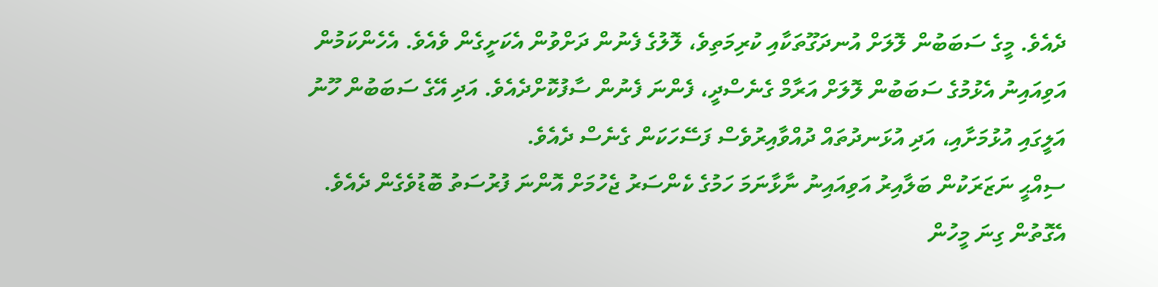ދެއެވެ. މީގެ ސަބަބުން ލޮލަށް އުނދަގޫތަކާއި ކުރިމަތިވެ، ލޮލުގެ ފެނުން ދަށްވުން އެކަށީގެން ވެއެވެ. އެހެންކަމުން އަވިއައިނު އެޅުމުގެ ސަބަބުން ލޮލަށް އަރާމް ގެނެސްދީ، ފެންނަ ފެނުން ސާފުކޮށްދެއެވެ. އަދި އޭގެ ސަބަބުން ހޫނު އަލީގައި އުޅުމަށާއި، އަދި އުޅަނދުތައް ދުއްވާއިރުވެސް ފަސޭހަކަން ގެނެސް ދެއެވެ.
ސިއްޙީ ނަޒަރަކުން ބަލާއިރު އަވިއައިނު ނާޅާނަމަ ހަމުގެ ކެންސަރު ޖެހުމަށް އޮންނަ ފުރުސަތު ބޮޑުވެގެން ދެއެވެ. އެގޮތުން ގިނަ މީހުން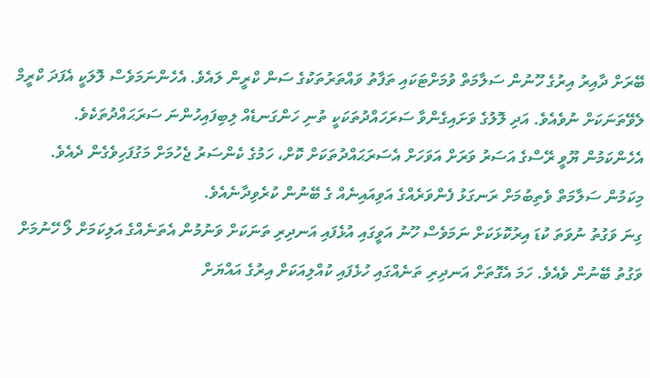ބޭރަށް ދާއިރު އިރުގެ ހޫނުން ސަލާމަތް ވުމަށްޓަކައި ތަފާތު ވައްތަރުތަކުގެ ސަން ކްރީން ލައެވެ. އެހެންނަމަވެސް ލޮލަކީ އެފަދަ ކްރީމް ލެވޭތަނަކަށް ނުވެއެވެ. އަދި ލޮލުގެ ވަށައިގެންވާ ސަރަހައްދުތަކަކީ ތުނި ހަންގަނޑެއް ލިބިފައިހުންނަ ސަރަޙައްދުތަކެވެ. އެހެންކަމުން ޔޫވީ ރޭސްގެ އަސަރު ވަރަށް އަވަހަށް އެސަރަޙައްދުތަކަށް ކޮށް، ހަމުގެ ކެންސަރު ޖެހުމަށް މަގުފަހިވެގެން ދެއެވެ. މިކަމުން ސަލާމަތް ވެތިބުމަށް ރަނގަޅު ފެންވަރެއްގެ އަވިއައިނެއް ގެ ބޭނުން ކުރެވިދާނެއެވެ.
ގިނަ ވަގުތު ނުވަތަ ކުޑަ އިރުކޮޅަކަށް ނަމަވެސް ހޫނު އަވީގައި އުޅެފައި އަނދިރި ތަނަކަށް ވަނުމުން އެތަނެއްގެ އަލިކަމަށް ލޯ ހޭނުމަށް ވަގުތު ބޭނުން ވެއެވެ. ހަމަ އެގޮތަށް އަނދިރި ތަނެއްގައި ހުޅެފައި ކުއްލިއަކަށް އިރުގެ އައްޔަށް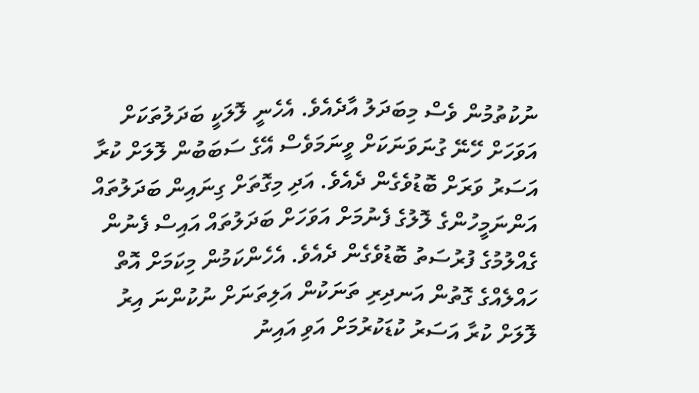ނުކުތުމުން ވެސް މިބަދަލު އާދެއެވެ. އެހެނީ ލޮލަކީ ބަދަލުތަކަށް އަވަހަށް ހޭނޭ ގުނަވަނަކަށް ވީނަމަވެސް އޭގެ ސަބަބުން ލޮލަށް ކުރާ އަސަރު ވަރަށް ބޮޑުވެގެން ދެއެވެ. އަދި މިގޮތަށް ގިނައިން ބަދަލުތައް އަންނަމީހުންގެ ލޮލުގެ ފެނުމަށް އަވަހަށް ބަދަލުތައް އައިސް ފެނުން ގެއްލުމުގެ ފުރުސަތު ބޮޑުވެގެން ދެއެވެ. އެހެންކަމުން މިކަމަށް އޮތް ހައްލެއްގެ ގޮތުން އަނދިރި ތަނަކުން އަލިތަނަށް ނުކުންނަ އިރު ލޮލަށް ކުރާ އަސަރު ކުޑަކުރުމަށް އަވި އައިނު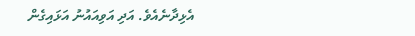އެޅިދާނެއެވެ. އަދި އަވިއައުނު އަޅައިގެން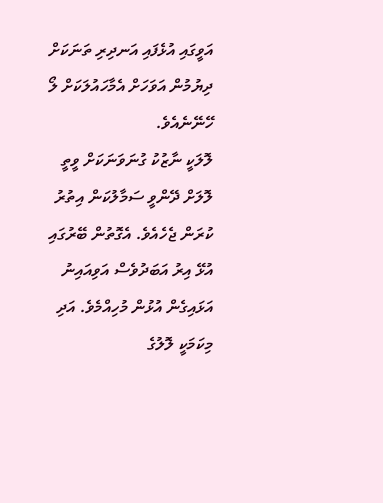އަވީގައި އުޅެފައި އަނދިރި ތަނަކަށް ދިޔުމުން އަވަހަށް އެމާހައުލަކަށް ލޯ ހޭނޭނެއެވެ.
ލޮލަކީ ނާޒުކު ގުނަވަނަކަށް ވީތީ ލޮލަށް ދޭންވީ ސަމާލުކަން އިތުރު ކުރަން ޖެހެއެވެ. އެގޮތުން ބޭރުގައި އުޅޭ އިރު އަބަދުވެސް އަވިއައިނު އަޅައިގެން އުޅުން މުހިއްމެވެ. އަދި މިކަމަކީ ލޮލުގެ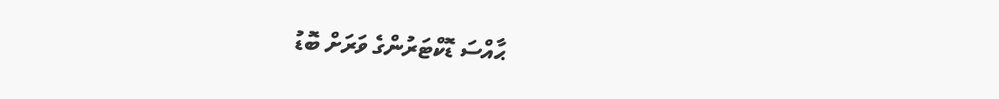ޙާއްސަ ޑޮކްޓަރުންގެ ވަރަށް ބޮޑު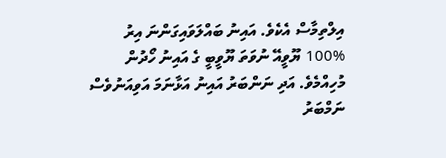އިލްތިމާސް އެކެވެ. އައިނު ބައްލަވައިގަންނަ އިރު %100 ޔޫވީއޭ ނުވަތަ ޔޫވީބީ ގެ އައިނު ހޯދުން މުހިއްމެވެ. އަދި ނަންބަރު އައިނު އަޅާނަމަ އަވިއަނުވެސް ނަމްބަރު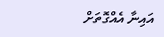އައިނާ އެއްގޮތަށް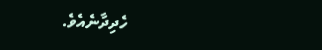ހެދިދާނެއެވެ.